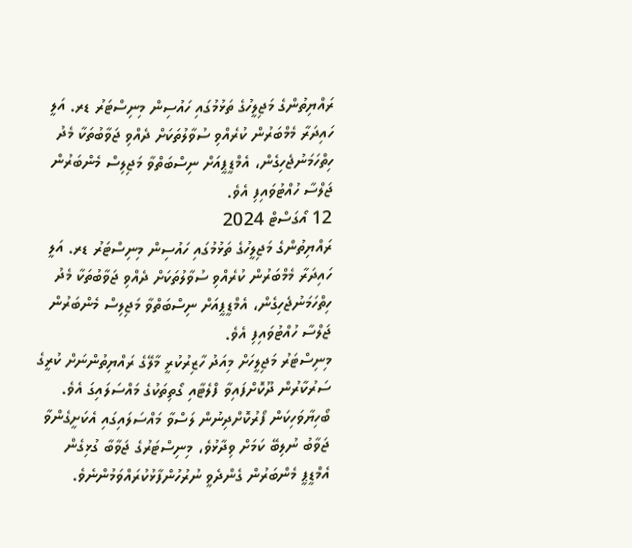ރައްޔިތުންގެ މަޖިލީހުގެ ތަޅުމުގައި ހައުސިން މިނިސްޓަރު ޑރ. އަލީ ހައިދަރާ މެމްބަރުން ކުރެއްވި ސުވާލުތަކަށް ދެއްވި ޖަވާބުތަކާ މެދު ހިތްހަމަނުޖެހިގެން، އެމްޑީޕީއަށް ނިސްބަތްވާ މަޖިލިސް މެންބަރުން ޖަލްސާ ހުއްޓުވައިފި އެވެ.
12 އޯގަސްޓް 2024
ރައްޔިތުންގެ މަޖިލީހުގެ ތަޅުމުގައި ހައުސިން މިނިސްޓަރު ޑރ. އަލީ ހައިދަރާ މެމްބަރުން ކުރެއްވި ސުވާލުތަކަށް ދެއްވި ޖަވާބުތަކާ މެދު ހިތްހަމަނުޖެހިގެން، އެމްޑީޕީއަށް ނިސްބަތްވާ މަޖިލިސް މެންބަރުން ޖަލްސާ ހުއްޓުވައިފި އެވެ.
މިނިސްޓަރު މަޖިލީހަށް މިއަދު ހާޒިރުކުރީ މާލޭގެ ރައްޔިތުންނަށް ކުރީގެ ސަރުކާރުން ދޫކޮށްފައިވާ ފްލެޓާއި ގޯތިތަކުގެ މައްސަލައިގަ އެވެ. ބޯހިޔާވަހިކަން ފޯރުކޮށްދިނުން ލަސްވާ މައްސަލައިގައި އެކަށީގެންވާ ޖަވާބު ނުލިބޭ ކަމަށް ވިދާޅުވެ، މިނިސްޓަރުގެ ޖަވާބާ ގުޅިގެން އެމްޑީޕީ މެންބަރުން ގެންދެވީ ނުރުހުންފާޅުކުރައްވަމުންނެވެ.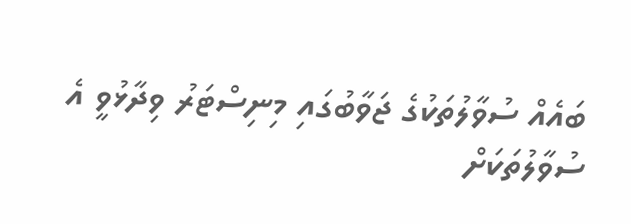ބައެއް ސުވާލުތަކުގެ ޖަވާބުގައި މިނިސްޓަރު ވިދާޅުވީ އެ ސުވާލުތަކަށް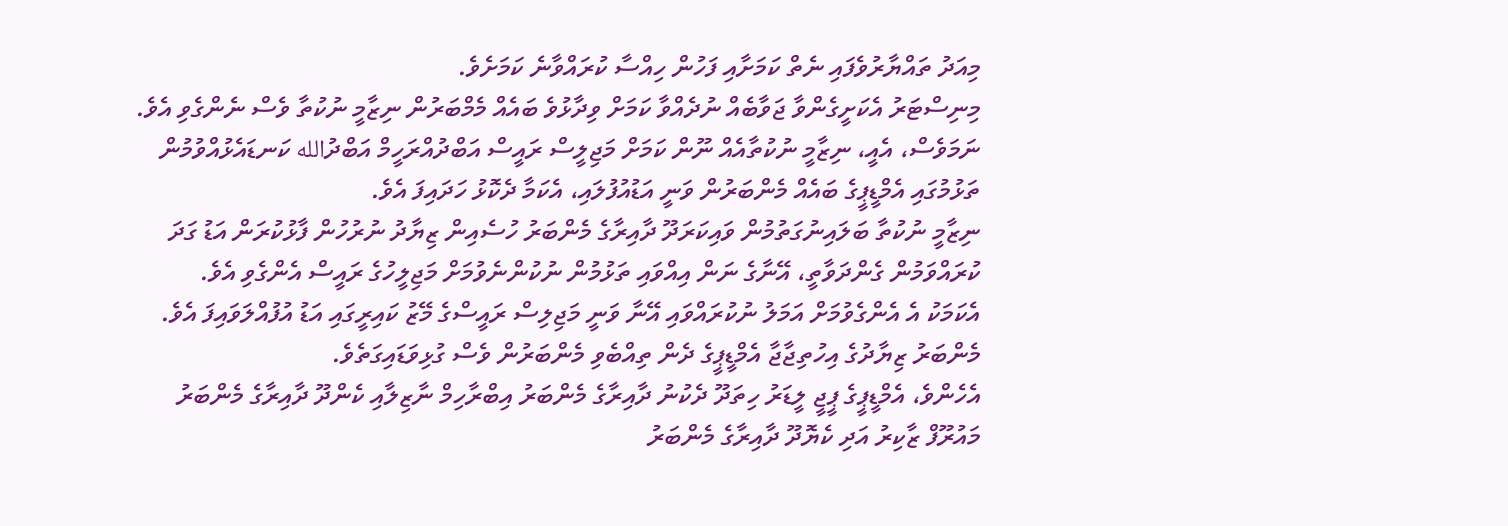މިއަދު ތައްޔާރުވެފައި ނެތް ކަމަށާއި ފަހުން ހިއްސާ ކުރައްވާނެ ކަމަށެވެ.
މިނިސްޓަރު އެކަށީގެންވާ ޖަވާބެއް ނުދެއްވާ ކަމަށް ވިދާޅުވެ ބައެއް މެމްބަރުން ނިޒާމީ ނުކުތާ ވެސް ނެންގެވި އެވެ. ނަމަވެސް، އެއީ، ނިޒާމީ ނުކުތާއެއް ނޫން ކަމަށް މަޖިލީސް ރައީސް އަބްދުއްރަހީމް އަބްދުالله ކަނޑައެޅުއްވުމުން ތަޅުމުގައި އެމްޑީޕީގެ ބައެއް މެންބަރުން ވަނީ އަޑުއުފުލައި، އެކަމާ ދެކޮޅު ހަދައިފަ އެވެ.
ނިޒާމީ ނުކުތާ ބަލައިނުގަތުމުން ވައިކަރަދޫ ދާއިރާގެ މެންބަރު ހުސެއިން ޒިޔާދު ނުރުހުން ފާޅުކުރަން އަޑު ގަދަ ކުރައްވަމުން ގެންދަވާތީ، އޭނާގެ ނަން އިއްވައި ތަޅުމުން ނުކުންނެވުމަށް މަޖިލީހުގެ ރައީސް އެންގެވި އެވެ.
އެކަމަކު އެ އެންގެވުމަށް އަމަލު ނުކުރައްވައި އޭނާ ވަނީ މަޖިލިސް ރައީސްގެ މޭޒު ކައިރީގައި އަޑު އުފުއްލަވައިފަ އެވެ.
މެންބަރު ޒިޔާދުގެ އިހުތިޖާޖާ އެމްޑީޕީގެ ދެން ތިއްބެވި މެންބަރުން ވެސް ގުޅިވަޑައިގަތެވެ.
އެހެންވެ، އެމްޑީޕީގެ ޕީޖީ ލީޑަރު ހިތަދޫ ދެކުނު ދާއިރާގެ މެންބަރު އިބްރާހިމް ނާޒިލާއި ކެންދޫ ދާއިރާގެ މެންބަރު މައުރޫފް ޒާކިރު އަދި ކެޔޮދޫ ދާއިރާގެ މެންބަރު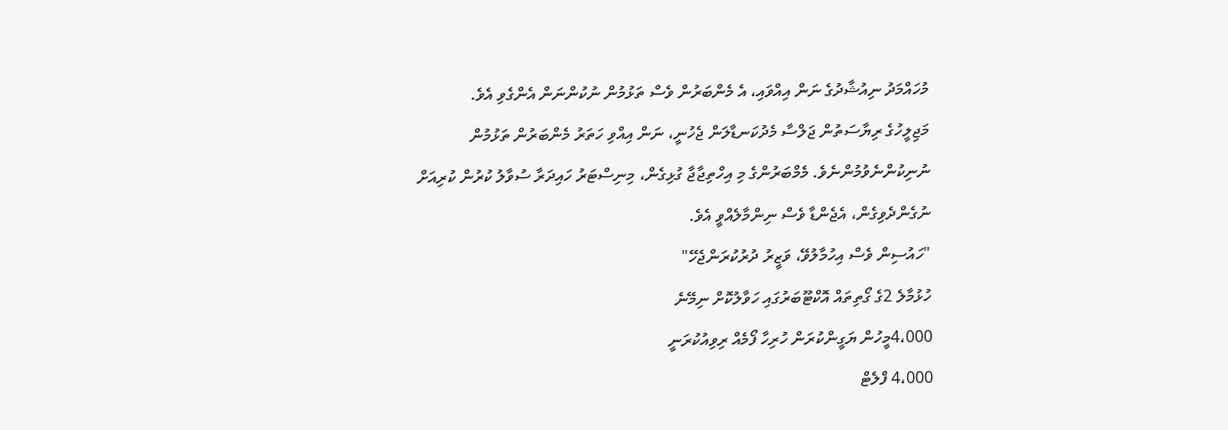މުހައްމަދު ނިއުޝާދުގެ ނަން އިއްވައި، އެ މެންބަރުން ވެސް ތަޅުމުން ނުކުންނަން އެންގެވި އެވެ.
މަޖިލީހުގެ ރިޔާސަތުން ޖަލްސާ މެދުކަނޑާލަން ޖެހުނީ، ނަން އިއްވި ހަތަރު މެންބަރުން ތަޅުމުން ނުނިކުންނެވުމުންނެވެ. މެމްބަރުންގެ މި އިހްތިޖާޖާ ގުޅިގެން، މިނިސްޓަރު ހައިދަރާ ސުވާލު ކުރުން ކުރިއަށް ނުގެންދެވިގެން، އެޖެންޑާ ވެސް ނިންމާލެއްވީ އެވެ.
"ހައުސިން ވެސް އިހުމާލުވޭ، ވަޒީރު ދުރުކުރަންޖެހޭ"
ހުޅުމާލެ 2ގެ ގޯތިތައް އޮކްޓޫބަރުގައި ހަވާލުކޮށް ނިމޭނެ
4،000މީހުން ޔަގީންކުރަން ހުރިހާ ފޯމެއް ރިވިއުކުރަނީ
4،000 ފްލެޓް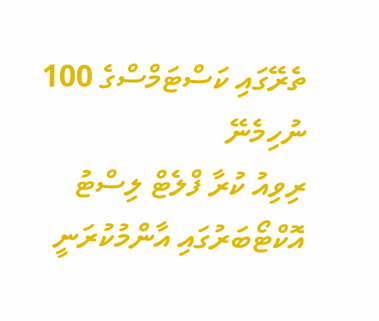ތެރޭގައި ކަސްޓަމްސްގެ 100 ނުހިމެނޭ
ރިވިއު ކުރާ ފްލެޓް ލިސްޓު އޮކްޓޯބަރުގައި އާންމުކުރަނީ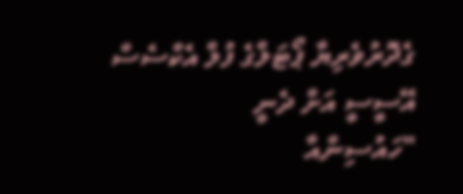ގެދޮރުވެރިޔާ ޕޯޓަލްގެ ފުލް އެކްސެސް އޭސީސީ އަށް ދެނީ
"ހައުސިންއާ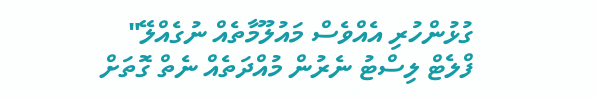ގުޅުންހުރި އެއްވެސް މައުލޫމާތެއް ނުގެއްލޭ"
ފްލެޓް ލިސްޓު ނެރުން މުއްދަތެއް ނެތް ގޮތަށް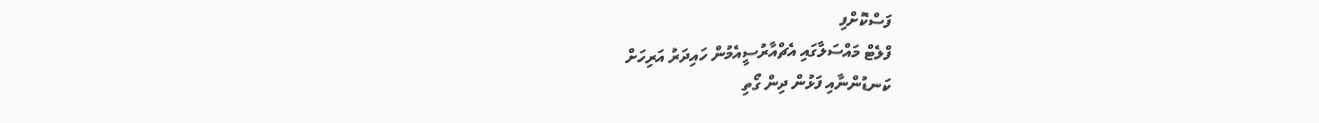ފަސްކޮށްފި
ފްލެޓް މައްސަލާގައި އެޗްއާރުސީއެމުން ހައިދަރު އަރިހަށް
ކަނޑުންނާއި ފަޅުން ދިން ގޯތި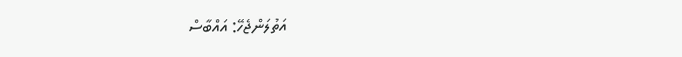އަތުލަންޖެހޭ: އައްބާސް